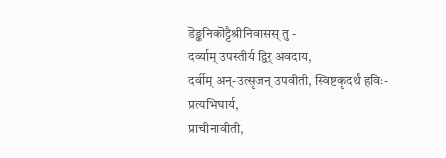डॆङ्कनिकॊट्टैश्रीनिवासस् तु -
दर्व्याम् उपस्तीर्य द्विर् अवदाय,
दर्वीम् अन्-उत्सृजन् उपवीती, स्विष्टकृदर्थं हविः-प्रत्यभिघार्य,
प्राचीनावीती,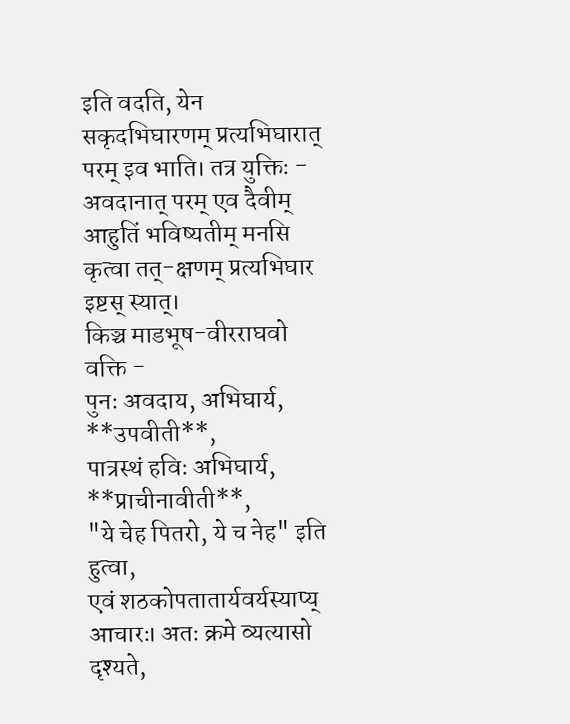इति वदति, येन सकृदभिघारणम् प्रत्यभिघारात् परम् इव भाति। तत्र युक्तिः - अवदानात् परम् एव दैवीम् आहुतिं भविष्यतीम् मनसि कृत्वा तत्-क्षणम् प्रत्यभिघार इष्टस् स्यात्।
किञ्च माडभूष-वीरराघवो वक्ति -
पुनः अवदाय, अभिघार्य,
**उपवीती**,
पात्रस्थं हविः अभिघार्य,
**प्राचीनावीती**,
"ये चेह पितरो, ये च नेह" इति हुत्वा,
एवं शठकोपतातार्यवर्यस्याप्य् आचारः। अतः क्रमे व्यत्यासो दृश्यते,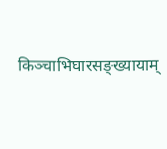किञ्चाभिघारसङ्ख्यायाम्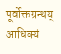पूर्वोक्तग्रन्थय् आधिक्यं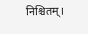निश्चितम्।